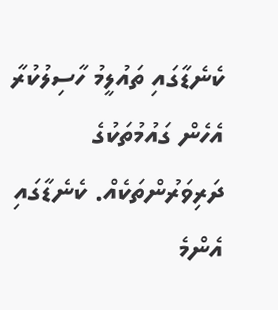ކެނެޑާގައި ތައުލީމު ހާސިލުކުރާ އެހެން ގައުމުތަކުގެ ދަރިވަރުންތަކެއް. ކެނެޑާގައި އެންމެ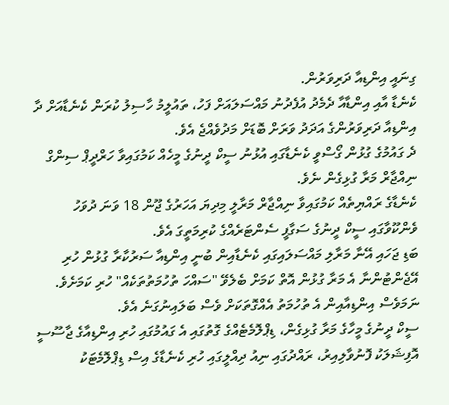ގިނައީ އިންޑިއާ ދަރިވަރުން.
ކެނެޑާ އާއި އިންޑާއާ ދެމެދު އުފެދުނު މައްސަލައަށް ފަހު، ތައުލީމު ހާސިލު ކުރަން ކެނެޑާއަށް ދާ އިންޑިއާ ދަރިވަރުންގެ އަދަދު ވަރަށް ބޮޑަށް މަދުވެއްޖެ އެވެ.
ދެ ގައުމުގެ ގުޅުން ގޯސްވީ ކެނެޑާގައި އުޅުނު ސީކް ދީނުގެ މީހެއް ކަމުގައިވާ ހަރްދީޕް ސިންގް ނިއްޖާރް މަރާ ގުޅިގެން ނެވެ.
ކެނެޑާގެ ރައްޔިތެއް ކަމުގައިވާ ނިއްޖާރް މަރާލީ މިދިޔަ އަހަރުގެ ޖޫން 18 ވަނަ ދުވަހު ވެންކޫވާގައި ސީކް ދީނުގެ ސަގާފީ ސެންޓަރެއްގެ ކުރިމަތީގަ އެވެ.
ބަޑި ޖަހައި އޭނާ މަރާލި މައްސަލައިގައި ކެނެޑާއިން ބުނީ އިންޑިއާ ސަރުކާރާ ގުޅުން ހުރި އޭޖެންޓުންނާ އެ މަރާ ގުޅުން އޮތް ކަމަށް ބެލެވޭ "ސައްހަ ތުހުމަތުތަކެއް" ހުރި ކަމަށެވެ.
ނަމަވެސް އިންޑިއާއިން އެ ތުހުމަތު އެއްގޮތަކަށް ވެސް ބަލައިނުގަނެ އެވެ.
ސީކް ދީނުގެ މީހާގެ މަރާ ގުޅިގެން، ޑިޕްލޮމެޓެއްގެ ގޮތުގައި އެ ގައުމުގައި ހުރި އިންޑިއާގެ ޖާސޫސީ އޮފިޝަލަކު ފޮނުވާލިއިރު، ރައްދުގައި ނިއު ދިއްލީގައި ހުރި ކެނެޑާގެ އިސް ޑިޕްލޮމެޓަކު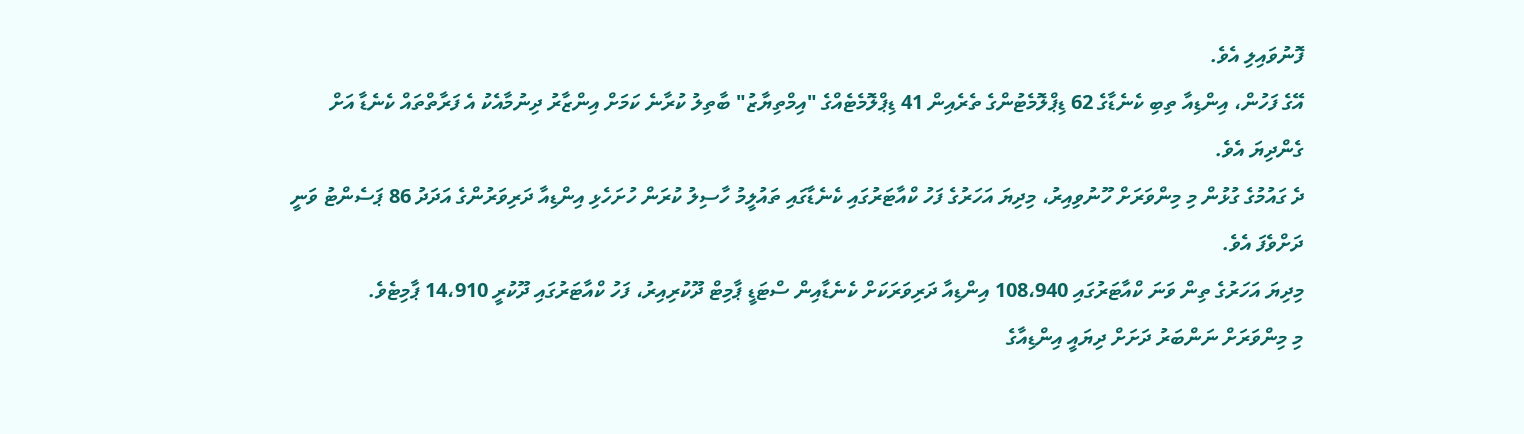ފޮނުވައިލި އެވެ.
އޭގެ ފަހުން، އިންޑިއާ ތިބި ކެނެޑާގެ 62 ޑިޕްލޮމެޓުންގެ ތެރެއިން 41 ޑިޕްލޮމެޓެއްގެ "އިމްތިޔާޒު" ބާތިލު ކުރާނެ ކަމަށް އިންޒާރު ދިނުމާއެކު އެ ފަރާތްތައް ކެނެޑާ އަށް ގެންދިޔަ އެވެ.
ދެ ގައުމުގެ ގުޅުން މި މިންވަރަށް ހޫނުވިއިރު، މިދިޔަ އަހަރުގެ ފަހު ކްއާޓަރުގައި ކެނެޑާގައި ތައުލީމު ހާސިލު ކުރަން ހުށަހެޅި އިންޑިއާ ދަރިވަރުންގެ އަދަދު 86 ޕަސެންޓު ވަނީ ދަށްވެފަ އެވެ.
މިދިޔަ އަހަރުގެ ތިން ވަނަ ކްއާޓަރުގައި 108،940 އިންޑިއާ ދަރިވަރަކަށް ކެނެޑާއިން ސްޓަޑީ ޕާމިޓް ދޫކުރިއިރު، ފަހު ކްއާޓަރުގައި ދޫކުރީ 14،910 ޕާމިޓެވެ.
މި މިންވަރަށް ނަންބަރު ދަށަށް ދިޔައީ އިންޑިއާގެ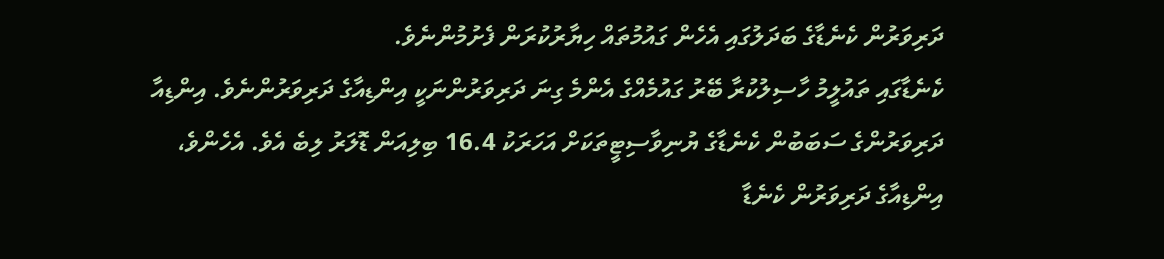ދަރިވަރުން ކެނެޑާގެ ބަދަލުގައި އެހެން ގައުމުތައް ހިޔާރުކުރަން ފެށުމުންނެވެ.
ކެނެޑާގައި ތައުލީމު ހާސިލުކުރާ ބޭރު ގައުމެއްގެ އެންމެ ގިނަ ދަރިވަރުންނަކީ އިންޑިއާގެ ދަރިވަރުންނެވެ. އިންޑިއާ ދަރިވަރުންގެ ސަބަބުން ކެނެޑާގެ ޔުނިވާސިޓީތަކަށް އަހަރަކު 16.4 ބިލިއަން ޑޮލަރު ލިބެ އެވެ. އެހެންވެ، އިންޑިއާގެ ދަރިވަރުން ކެނެޑާ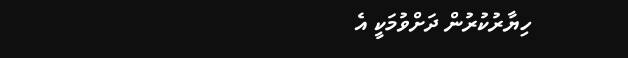ހިޔާރުކުރުން ދަށްވުމަކީ އެ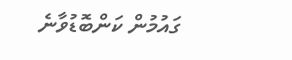ގައުމުން ކަންބޮޑުވާނެ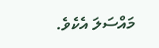މައްސަލަ އެކެވެ.